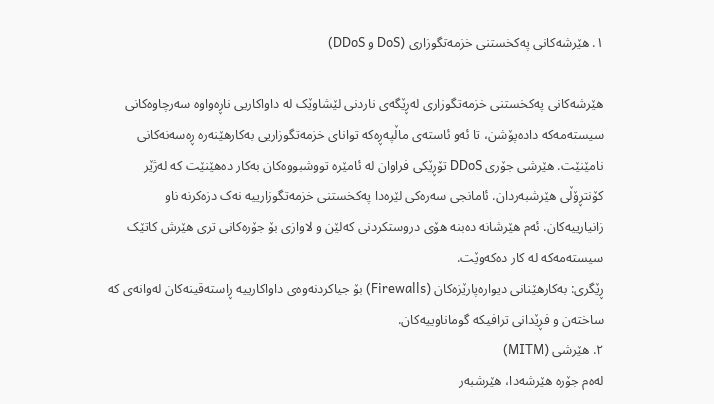١. هێرشەکانی پەکخستنی خزمەتگوزاری (DoS و DDoS)

هێرشەکانی پەکخستنی خزمەتگوزاری لەڕێگەی ناردنی لێشاوێک لە داواکاریی ناڕەواوە سەرچاوەکانی سیستەمەکە دادەپۆشن، تا ئەو ئاستەی ماڵپەڕەکە توانای خزمەتگوزاریی بەکارهێنەرە ڕەسەنەکانی نامێنێت. هێرشی جۆری DDoS تۆڕێکی فراوان لە ئامێرە تووشبووەکان بەکار دەهێنێت کە لەژێر کۆنتڕۆڵی هێرشبەردان. ئامانجی سەرەکی لێرەدا پەکخستنی خزمەتگوزارییە نەک دزەکرنە ناو زانیارییەکان. ئەم هێرشانە دەبنە هۆی دروستکردنی کەلێن و لاوازی بۆ جۆرەکانی تری هێرش کاتێک سیستەمەکە لە کار دەکەوێت.
ڕێگری: بەکارهێنانی دیوارەپارێزەکان (Firewalls) بۆ جیاکردنەوەی داواکارییە ڕاستەقینەکان لەوانەی کە ساختەن و فڕێدانی ترافیکە گوماناوییەکان.
٢. هێرشی (MITM)
لەەم جۆرە هێرشەدا، هێرشبەر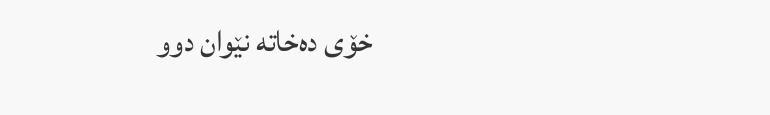خۆی دەخاتە نێوان دوو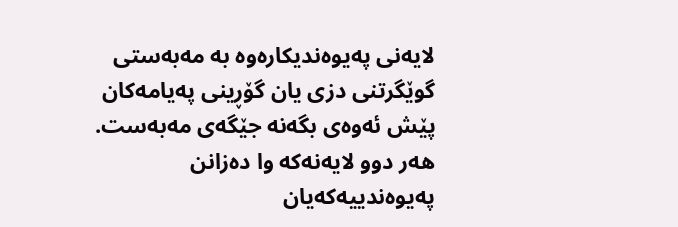لایەنی پەیوەندیکارەوە بە مەبەستی گوێگرتنی دزی یان گۆڕینی پەیامەکان پێش ئەوەی بگەنە جێگەی مەبەست. هەر دوو لایەنەکە وا دەزانن پەیوەندییەکەیان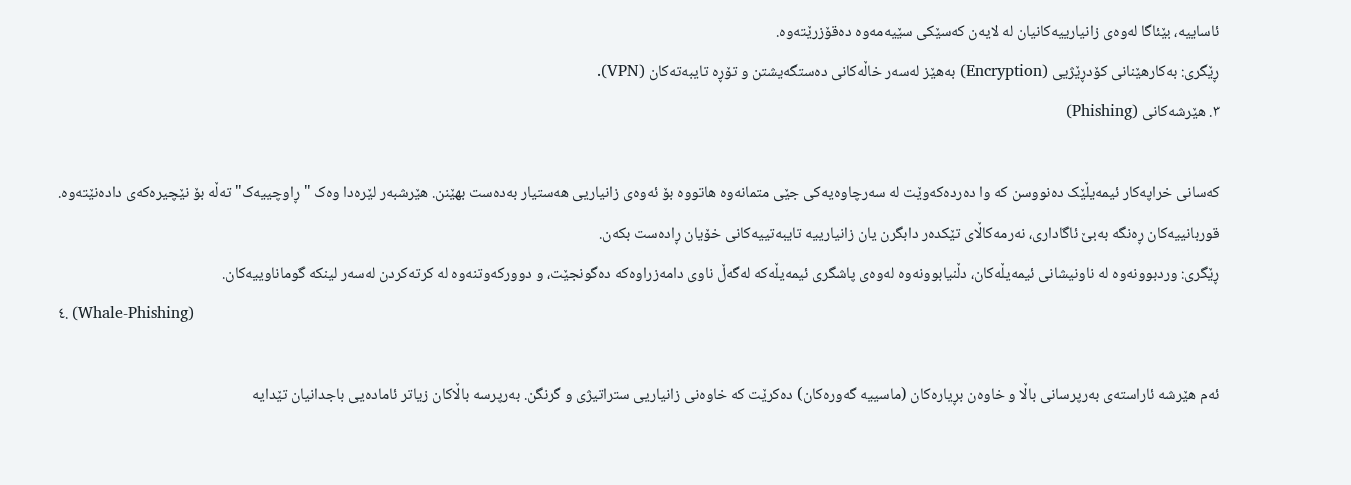ئاساییە، بێئاگا لەوەی زانیارییەکانیان لە لایەن کەسێکی سێیەمەوە دەقۆزرێتەوە.
ڕێگری: بەکارهێنانی کۆدڕێژیی (Encryption) بەهێز لەسەر خاڵەکانی دەستگەیشتن و تۆڕە تایبەتەکان (VPN).
٣. هێرشەکانی (Phishing)

کەسانی خراپەکار ئیمەیڵێک دەنووسن کە وا دەردەکەوێت لە سەرچاوەیەکی جێی متمانەوە هاتووە بۆ ئەوەی زانیاریی هەستیار بەدەست بهێنن. هێرشبەر لێرەدا وەک "ڕاوچییەک" تەڵە بۆ نێچیرەکەی دادەنێتەوە. قوربانییەکان ڕەنگە بەبێ ئاگاداری، نەرمەکاڵای تێکدەر دابگرن یان زانیارییە تایبەتییەکانی خۆیان ڕادەست بکەن.
ڕێگری: وردبوونەوە لە ناونیشانی ئیمەیڵەکان، دڵنیابوونەوە لەوەی پاشگری ئیمەیڵەکە لەگەڵ ناوی دامەزراوەکە دەگونجێت، و دوورکەوتنەوە لە کرتەکردن لەسەر لینکە گوماناوییەکان.
٤. (Whale-Phishing)

ئەم هێرشە ئاراستەی بەرپرسانی باڵا و خاوەن بڕیارەکان (ماسییە گەورەکان) دەکرێت کە خاوەنی زانیاریی ستراتیژی و گرنگن. بەرپرسە باڵاکان زیاتر ئامادەیی باجدانیان تێدایە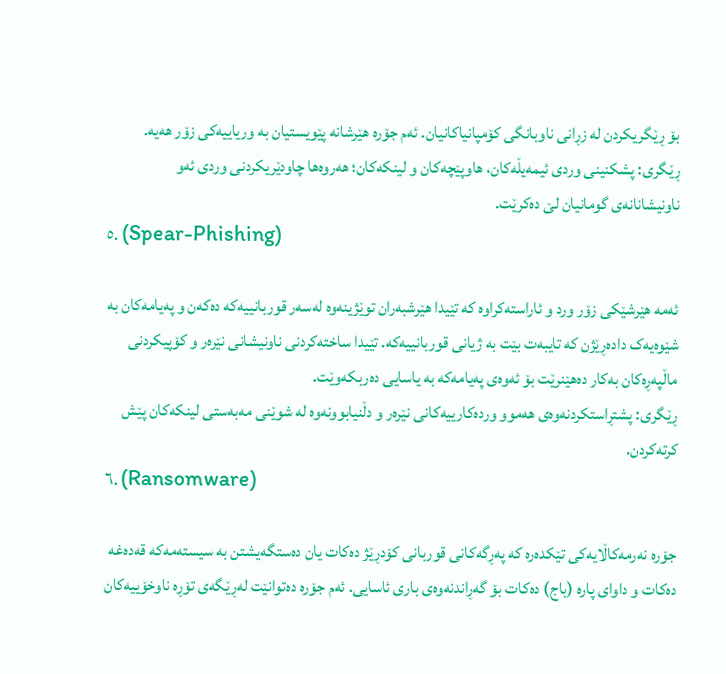بۆ ڕێگریکردن لە زڕانی ناوبانگی کۆمپانیاکانیان. ئەم جۆرە هێرشانە پێویستیان بە وریاییەکی زۆر هەیە.
ڕێگری: پشکنینی وردی ئیمەیڵەکان، هاوپێچەکان و لینکەکان؛ هەروەها چاودێریکردنی وردی ئەو ناونیشانانەی گومانیان لێ دەکرێت.
٥. (Spear-Phishing)

ئەمە هێرشێکی زۆر ورد و ئاراستەکراوە کە تێیدا هێرشبەران توێژینەوە لەسەر قوربانییەکە دەکەن و پەیامەکان بە شێوەیەک دادەڕێژن کە تایبەت بێت بە ژیانی قوربانییەکە. تێیدا ساختەکردنی ناونیشانی نێرەر و کۆپیکردنی ماڵپەڕەکان بەکار دەهێنرێت بۆ ئەوەی پەیامەکە بە یاسایی دەربکەوێت.
ڕێگری: پشتڕاستکردنەوەی هەموو وردەکارییەکانی نێرەر و دڵنیابوونەوە لە شوێنی مەبەستی لینکەکان پێش کرتەکردن.
٦. (Ransomware)

جۆرە نەرمەکاڵایەکی تێکدەرە کە پەڕگەکانی قوربانی کۆدڕێژ دەکات یان دەستگەیشتن بە سیستەمەکە قەدەغە دەکات و داوای پارە (باج) دەکات بۆ گەڕاندنەوەی باری ئاسایی. ئەم جۆرە دەتوانێت لەڕێگەی تۆڕە ناوخۆییەکان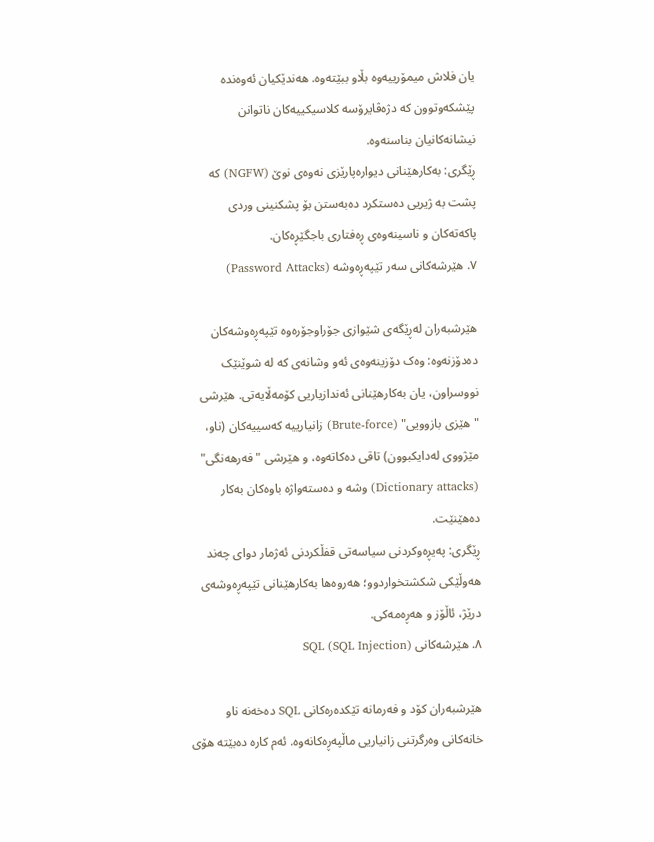یان فلاش میمۆرییەوە بڵاو ببێتەوە. هەندێکیان ئەوەندە پێشکەوتوون کە دژەڤایرۆسە کلاسیکییەکان ناتوانن نیشانەکانیان بناسنەوە.
ڕێگری: بەکارهێنانی دیوارەپارێزی نەوەی نوێ (NGFW) کە پشت بە ژیریی دەستکرد دەبەستن بۆ پشکنینی وردی پاکەتەکان و ناسینەوەی ڕەفتاری باجگێڕەکان.
٧. هێرشەکانی سەر تێپەڕەوشە (Password Attacks)

هێرشبەران لەڕێگەی شێوازی جۆراوجۆرەوە تێپەڕەوشەکان دەدۆزنەوە: وەک دۆزینەوەی ئەو وشانەی کە لە شوێنێک نووسراون، یان بەکارهێنانی ئەندازیاریی کۆمەڵایەتی. هێرشی "هێزی بازوویی" (Brute-force) زانیارییە کەسییەکان (ناو، مێژووی لەدایکبوون) تاقی دەکاتەوە، و هێرشی "فەرهەنگی" (Dictionary attacks) وشە و دەستەواژە باوەکان بەکار دەهێنێت.
ڕێگری: پەیڕەوکردنی سیاسەتی قفڵکردنی ئەژمار دوای چەند هەوڵێکی شکشتخواردوو؛ هەروەها بەکارهێنانی تێپەڕەوشەی درێژ، ئاڵۆز و هەڕەمەکی.
٨. هێرشەکانی SQL (SQL Injection)

هێرشبەران کۆد و فەرمانە تێکدەرەکانی SQL دەخەنە ناو خانەکانی وەرگرتنی زانیاریی ماڵپەڕەکانەوە. ئەم کارە دەبێتە هۆی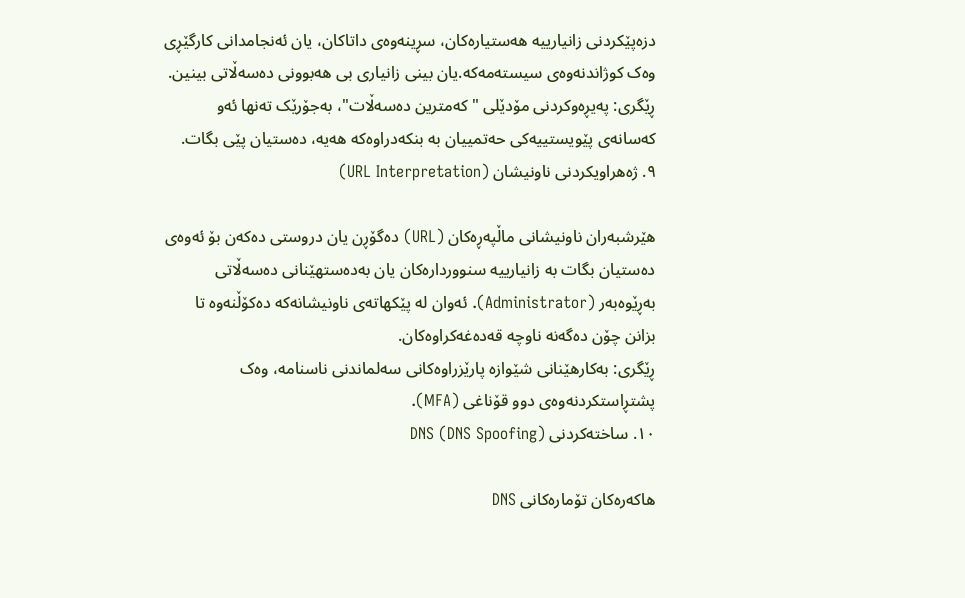دزەپێکردنی زانیارییە هەستیارەکان، سڕینەوەی داتاکان، یان ئەنجامدانی کارگێڕی وەک کوژاندنەوەی سیستەمەکە.یان بینی زانیاری بی هەبوونی دەسەڵاتی بینین.
ڕێگری: پەیڕەوکردنی مۆدێلی "کەمترین دەسەڵات"، بەجۆرێک تەنها ئەو کەسانەی پێویستییەکی حەتمییان بە بنکەدراوەکە هەیە، دەستیان پێی بگات.
٩. ژەهراویکردنی ناونیشان (URL Interpretation)

هێرشبەران ناونیشانی ماڵپەڕەکان (URL) دەگۆڕن یان دروستی دەکەن بۆ ئەوەی دەستیان بگات بە زانیارییە سنووردارەکان یان بەدەستهێنانی دەسەڵاتی بەڕێوەبەر (Administrator). ئەوان لە پێکهاتەی ناونیشانەکە دەکۆڵنەوە تا بزانن چۆن دەگەنە ناوچە قەدەغەکراوەکان.
ڕێگری: بەکارهێنانی شێوازە پارێزراوەکانی سەلماندنی ناسنامە، وەک پشتڕاستکردنەوەی دوو قۆناغی (MFA).
١٠. ساختەکردنی DNS (DNS Spoofing)

هاکەرەکان تۆمارەکانی DNS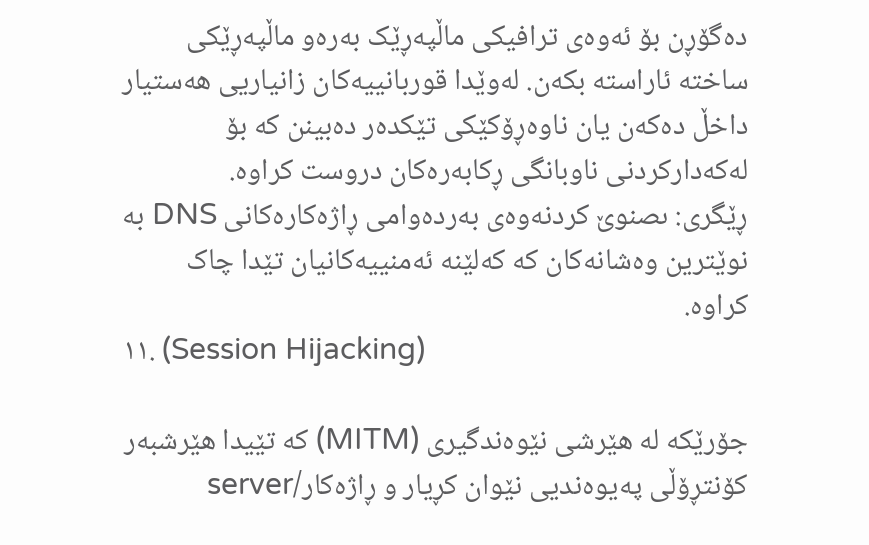دەگۆڕن بۆ ئەوەی ترافیکی ماڵپەڕێک بەرەو ماڵپەڕێکی ساختە ئاراستە بکەن. لەوێدا قوربانییەکان زانیاریی هەستیار داخڵ دەکەن یان ناوەڕۆکێکی تێکدەر دەبینن کە بۆ لەکەدارکردنی ناوبانگی ڕکابەرەکان دروست کراوە.
ڕێگری: ىصنوێ کردنەوەی بەردەوامی ڕاژەکارەکانی DNS بە نوێترین وەشانەکان کە کەلێنە ئەمنییەکانیان تێدا چاک کراوە.
١١. (Session Hijacking)

جۆرێکە لە هێرشی نێوەندگیری (MITM) کە تێیدا هێرشبەر کۆنتڕۆڵی پەیوەندیی نێوان کڕیار و ڕاژەکار/server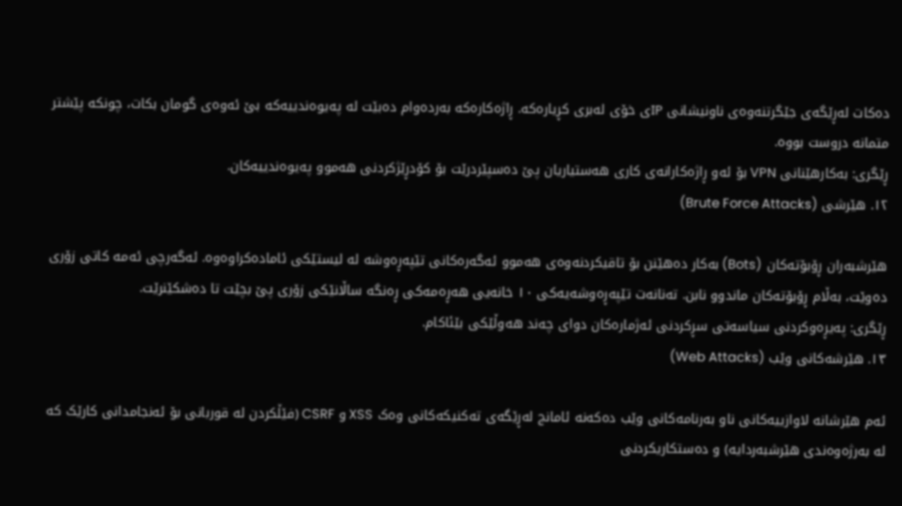دەکات لەڕێگەی جێگرتنەوەی ناونیشانی IPی خۆی لەبری کڕیارەکە. ڕاژەکارەکە بەردەوام دەبێت لە پەیوەندییەکە بێ ئەوەی گومان بکات، چونکە پێشتر متمانە دروست بووە.
ڕێگری: بەکارهێنانی VPN بۆ ئەو ڕاژەکارانەی کاری هەستیاریان پێ دەسپێردرێت بۆ کۆدڕێژکردنی هەموو پەیوەندییەکان.
١٢. هێرشی (Brute Force Attacks)

هێرشبەران ڕۆبۆتەکان (Bots) بەکار دەهێنن بۆ تاقیکردنەوەی هەموو ئەگەرەکانی تێپەڕەوشە لە لیستێکی ئامادەکراوەوە. ئەگەرچی ئەمە کاتی زۆری دەوێت، بەڵام ڕۆبۆتەکان ماندوو نابن. تەنانەت تێپەڕەوشەیەکی ١٠ خانەیی هەڕەمەکی ڕەنگە ساڵانێکی زۆری پێ بچێت تا دەشکێنرێت.
ڕێگری: پەیڕەوکردنی سیاسەتی سڕکردنی ئەژمارەکان دوای چەند هەوڵێکی بێئاکام.
١٣. هێرشەکانی وێب (Web Attacks)

ئەم هێرشانە لاوازییەکانی ناو بەرنامەکانی وێب دەکەنە ئامانج لەڕێگەی تەکنیکەکانی وەک XSS و CSRF (فێڵکردن لە قوربانی بۆ ئەنجامدانی کارێک کە لە بەرژەوەندی هێرشبەردایە) و دەستکاریکردنی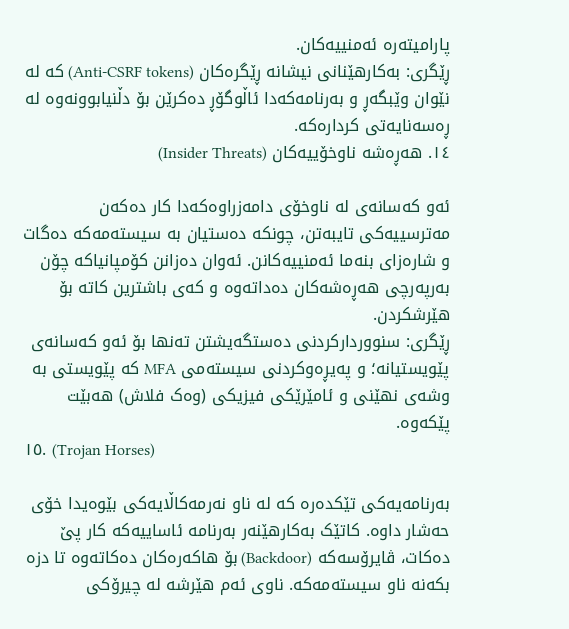پارامیتەرە ئەمنییەکان.
ڕێگری: بەکارهێنانی نیشانە ڕێگرەکان (Anti-CSRF tokens) کە لە نێوان وێبگەڕ و بەرنامەکەدا ئاڵوگۆڕ دەکرێن بۆ دڵنیابوونەوە لە ڕەسەنایەتی کردارەکە.
١٤. هەڕەشە ناوخۆییەکان (Insider Threats)

ئەو کەسانەی لە ناوخۆی دامەزراوەکەدا کار دەکەن مەترسییەکی تایبەتن، چونکە دەستیان بە سیستەمەکە دەگات و شارەزای بنەما ئەمنییەکانن. ئەوان دەزانن کۆمپانیاکە چۆن بەرپەرچی هەڕەشەکان دەداتەوە و کەی باشترین کاتە بۆ هێرشکردن.
ڕێگری: سنووردارکردنی دەستگەیشتن تەنها بۆ ئەو کەسانەی پێویستیانە؛ و پەیڕەوکردنی سیستەمی MFA کە پێویستی بە وشەی نهێنی و ئامێرێکی فیزیکی (وەک فلاش) هەبێت پێکەوە.
١٥. (Trojan Horses)

بەرنامەیەکی تێکدەرە کە لە ناو نەرمەکاڵایەکی بێوەیدا خۆی حەشار داوە. کاتێک بەکارهێنەر بەرنامە ئاساییەکە کار پێ دەکات، ڤایرۆسەکە (Backdoor) بۆ هاکەرەکان دەکاتەوە تا دزە بکەنە ناو سیستەمەکە. ناوی ئەم هێرشە لە چیرۆکی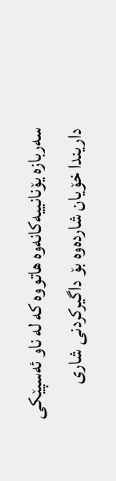سەربازە یۆنانییەکانەوە هاتووە کە لە ناو ئەسپێکی داریندا خۆیان شاردەوە بۆ داگیرکردنی شاری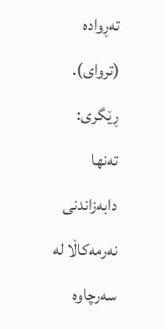تەڕوادە (تروای).
ڕێگری: تەنها دابەزاندنی نەرمەکاڵا لە سەرچاوە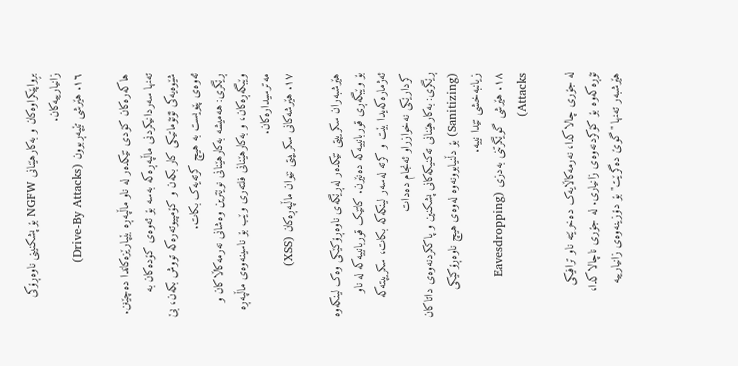بڕواپێکراوەکان و بەکارهێنانی NGFW بۆ پشکنینی ناوەڕۆکی زانیارییەکان.
١٦. هێرشی تێپەڕبوون (Drive-By Attacks)

هاکەرەکان کۆدی تێکدەر لە ناو ماڵپەڕە بێپارێزەکاندا دەچێنن. تەنها سەردانیکردنی ماڵپەڕەکە بەسە بۆ ئەوەی کۆدەکان بە شێوەیەکی ئۆتۆماتیکی کار بکەن و کۆمپیوتەرەکە تووش بکەن، بێ ئەوەی پێویست بە هیچ کرتەیەک بکات.
ڕێگری: هەمیشە بەکارهێنانی نوێترین وەشانی نەرمەکاڵاکان و وێبگەڕەکان، و بەکارهێنانی فلتەری وێب بۆ ناسینەوەی ماڵپەڕە مەترسیدارەکان.
١٧. هێرشەکانی سکریپتی نێوان ماڵپەڕەکان (XSS)

هێرشبەران سکریپتی تێکدەر لەڕێگەی ناوەڕۆکێکی وەک لینکەوە بۆ وێبگەڕی قوربانییەکە دەنێرن. کاتێک قوربانییەکە لە ناو ئەژمارەکەیدا بێت و کرتە لەسەر لینکەکە بکات، سکریپتەکە کردارێکی نەخوازراو ئەنجام دەدات
ڕێگری: بەکارهێنانی تەکنیکەکانی پشکنین و پاککردنەوەی داتاکان (Sanitizing) بۆ دڵنیابوونەوە لەوەی هیچ ناوەڕۆکێکی زیانبەخشی تێدا نییە.
١٨. هێرشی گوێگرتنی بەدزی (Eavesdropping Attacks)

لە جۆری چالاکدا، نەرمەکاڵایەک دەخرێتە ناو ترافیکی تۆڕەکەوە بۆ کۆکردنەوەی زانیاری. لە جۆری ناچالاکدا، هێرشبەر تەنها "گوێ دەگرێت" بۆ دۆزینەوەی زانیارییە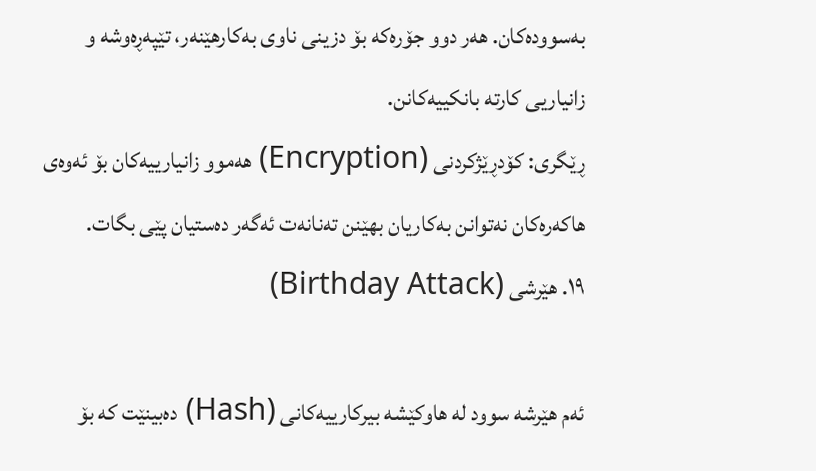بەسوودەکان. هەر دوو جۆرەکە بۆ دزینی ناوی بەکارهێنەر، تێپەڕەوشە و زانیاریی کارتە بانکییەکانن.
ڕێگری: کۆدڕێژکردنی (Encryption) هەموو زانیارییەکان بۆ ئەوەی هاکەرەکان نەتوانن بەکاریان بهێنن تەنانەت ئەگەر دەستیان پێی بگات.
١٩. هێرشی (Birthday Attack)

ئەم هێرشە سوود لە هاوکێشە بیرکارییەکانی (Hash) دەبینێت کە بۆ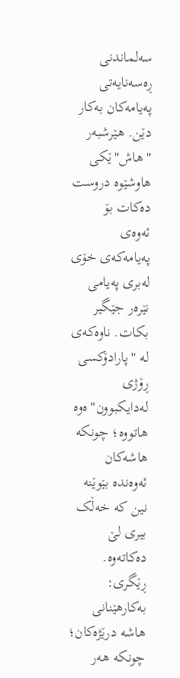سەلماندنی ڕەسەنایەتی پەیامەکان بەکار دێن. هێرشبەر "هاش"ێکی هاوشێوە دروست دەکات بۆ ئەوەی پەیامەکەی خۆی لەبری پەیامی نێرەر جێگیر بکات. ناوەکەی لە "پارادۆکسی ڕۆژی لەدایکبوون"ەوە هاتووە؛ چونکە هاشەکان ئەوەندە بێوێنە نین کە خەڵک بیری لێ دەکاتەوە.
ڕێگری: بەکارهێنانی هاشە درێژەکان؛ چونکە هەر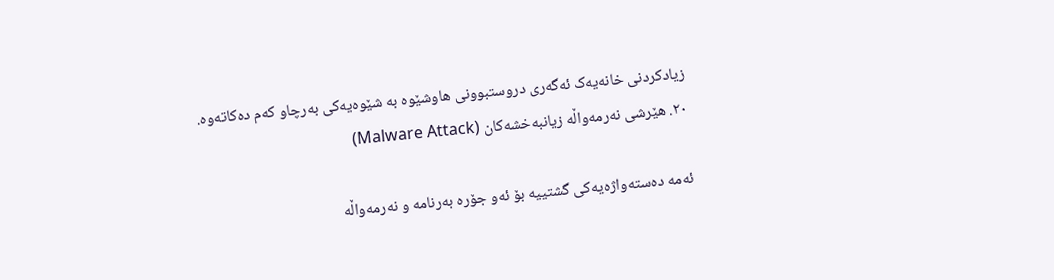زیادکردنی خانەیەک ئەگەری دروستبوونی هاوشێوە بە شێوەیەکی بەرچاو کەم دەکاتەوە.
٢٠. هێرشی نەرمەواڵە زیانبەخشەکان (Malware Attack)

ئەمە دەستەواژەیەکی گشتییە بۆ ئەو جۆرە بەرنامە و نەرمەواڵە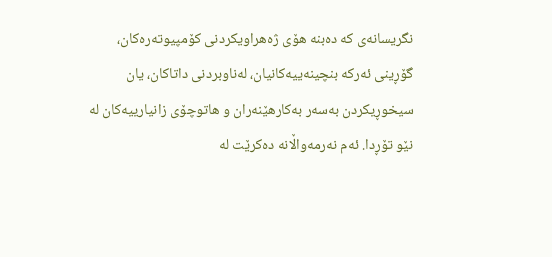نگریسانەی کە دەبنە هۆی ژەهراویکردنی کۆمپیوتەرەکان، گۆڕینی ئەرکە بنچینەییەکانیان، لەناوبردنی داتاکان، یان سیخوڕیکردن بەسەر بەکارهێنەران و هاتوچۆی زانیارییەکان لە نێو تۆڕدا. ئەم نەرمەواڵانە دەکرێت لە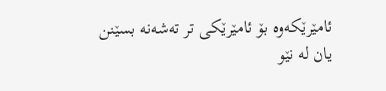ئامێرێکەوە بۆ ئامێرێکی تر تەشەنە بسێنن یان لە نێو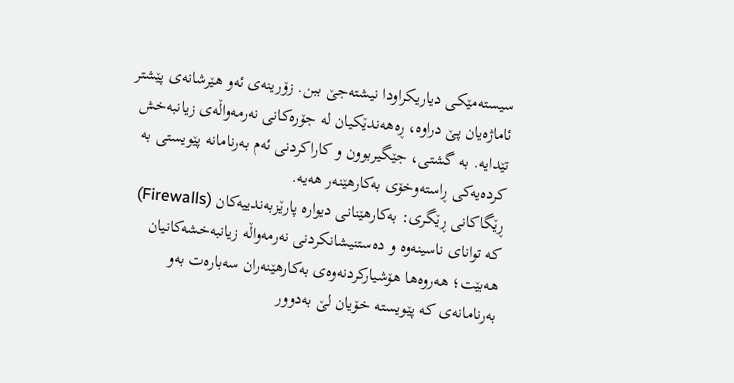سیستەمێکی دیاریکراودا نیشتەجێ ببن. زۆرینەی ئەو هێرشانەی پێشتر ئاماژەیان پێ دراوە، ڕەهەندێکیان لە جۆرەکانی نەرمەواڵەی زیانبەخش تێدایە. بە گشتی، جێگیربوون و کاراکردنی ئەم بەرنامانە پێویستی بە کردەیەکی ڕاستەوخۆی بەکارهێنەر هەیە.
ڕێگاکانی ڕێگری: بەکارهێنانی دیوارە پارێزبەندییەکان (Firewalls) کە توانای ناسینەوە و دەستنیشانکردنی نەرمەواڵە زیانبەخشەکانیان هەبێت؛ هەروەها هۆشیارکردنەوەی بەکارهێنەران سەبارەت بەو بەرنامانەی کە پێویستە خۆیان لێ بەدوور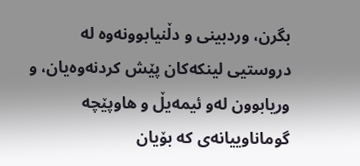بگرن، وردبینی و دڵنیابوونەوە لە دروستیی لینکەکان پێش کردنەوەیان، و وریابوون لەو ئیمەیڵ و هاوپێچە گوماناوییانەی کە بۆیان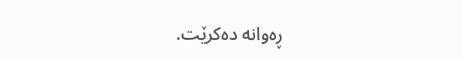ڕەوانە دەکرێت.